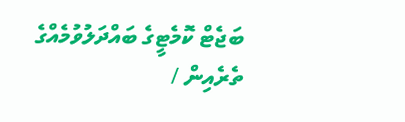ބަޖެޓް ކޮމެޓީގެ ބައްދަލުވުމެއްގެ ތެރެއިން /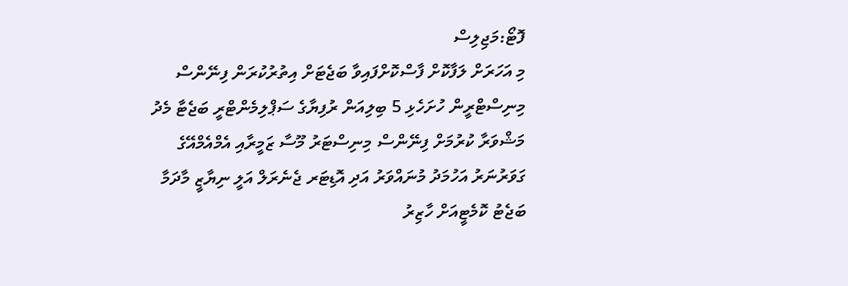ފޮޓޯ:މަޖިލިސް
މި އަހަރަށް ލަފާކޮށް ފާސްކޮށްފައިވާ ބަޖެޓަށް އިތުރުކުރަން ފިނޭންސް މިނިސްޓްރީން ހުށަހެޅި 5 ބިލިއަން ރުފިޔާގެ ސަޕްލިމެންޓްރީ ބަޖެޓާ މެދު މަޝްވަރާ ކުރުމަށް ފިނޭންސް މިނިސްޓަރު މޫސާ ޒަމީރާއި އެމްއެމްއޭގެ ގަވަރުނަރު އަހުމަދު މުނައްވަރު އަދި އޮޑިޓަރ ޖެނެރަލް އަލީ ނިޔާޒީ މާދަމާ ބަޖެޓު ކޮމެޓީއަށް ހާޒިރު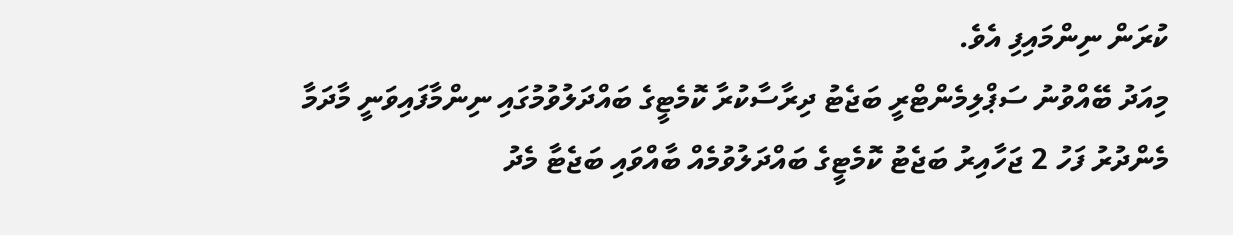ކުރަން ނިންމައިފި އެވެ.
މިއަދު ބޭއްވުނު ސަޕްލިމެންޓްރީ ބަޖެޓު ދިރާސާކުރާ ކޮމެޓީގެ ބައްދަލުވުމުގައި ނިންމާފައިވަނީ މާދަމާ މެންދުރު ފަހު 2 ޖަހާއިރު ބަޖެޓު ކޮމެޓީގެ ބައްދަލުވުމެއް ބާއްވައި ބަޖެޓާ މެދު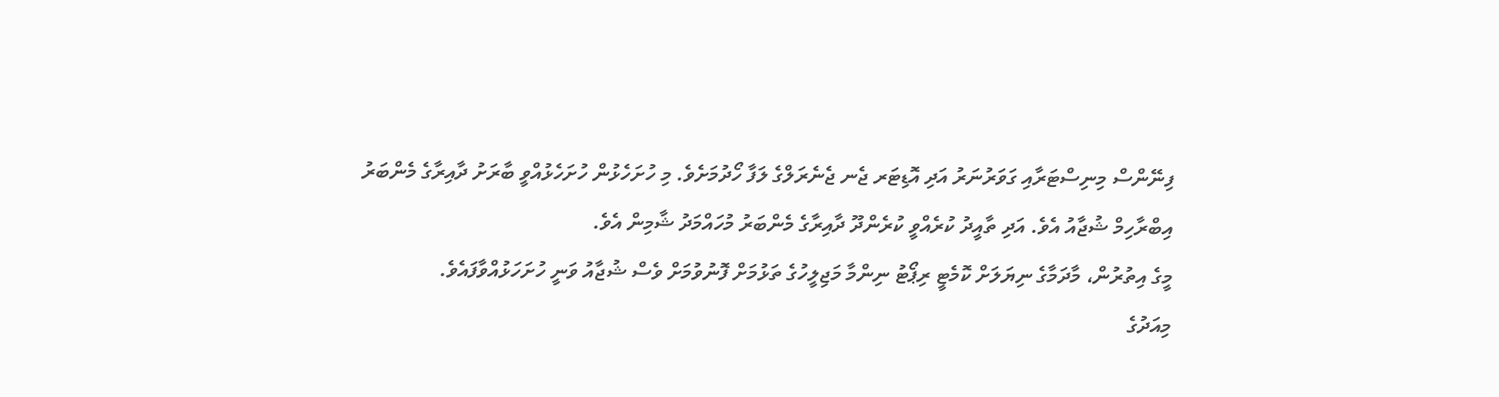ފިނޭންސް މިނިސްޓަރާއި ގަވަރުނަރު އަދި އޮޑިޓަރ ޖެނ ޖެނެރަލްގެ ލަފާ ހޯދުމަށެވެ. މި ހުށަހެޅުން ހުށަހެޅުއްވީ ބާރަށު ދާއިރާގެ މެންބަރު އިބްރާހިމް ޝުޖާއު އެވެ. އަދި ތާއީދު ކުރެއްވީ ކުރެންދޫ ދާއިރާގެ މެންބަރު މުހައްމަދު ޝާމިން އެވެ.
މީގެ އިތުރުން، މާދަމާގެ ނިޔަލަށް ކޮމެޓީ ރިޕޯޓު ނިންމާ މަޖިލީހުގެ ތަޅުމަށް ފޮނުވުމަށް ވެސް ޝުޖާއު ވަނީ ހުށަހަޅުއްވާފައެވެ.
މިއަދުގެ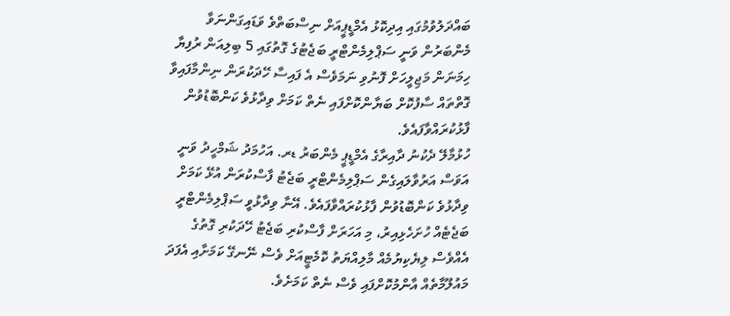ބައްދަލުވުމުގައި އިދިކޮޅު އެމްޑީޕީއަށް ނިސްބަތްވެ ވަޑައިގަންނަވާ މެންބަރުން ވަނީ ސަޕްލިމެންޓްރީ ބަޖެޓުގެ ގޮތުގައި 5 ބިލިއަން ރުފިޔާ ހިމަނަން މަޖިލީހަށް ފޮނުވި ނަމަވެސް އެ ފައިސާ ހޭދަކުރަން ނިންމާފައިވާ ގޮތްތައް ސާފުކޮށް ބަޔާންކޮށްފައި ނެތް ކަމަށް ވިދާޅުވެ ކަންބޮޑުވުން ފާޅުކުރައްވާފައެވެ.
ހުޅުމާލޭ ދެކުނު ދާއިރާގެ އެމްޑީޕީ މެންބަރު ޑރ. އަހުމަދު ޝަމްހީދު ވަނީ އަވަސް އަރުވާލައިގެން ސަޕްލިމެންޓްރީ ބަޖެޓު ފާސްކުރަން އުޅޭ ކަމަށް ވިދާޅުވެ ކަންބޮޑުވުން ފާޅުކުރައްވާފައެވެ. އޭނާ ވިދާޅުވީ ސަޕްލިމެންޓްރީ ބަޖެޓެއް ހުށަހެޅިއިރު، މި އަހަރަށް ފާސްކުރި ބަޖެޓު ހޭދަކުރި ގޮތުގެ އެއްވެސް ލިޔެކިޔުމެއް މާލިއްޔަތު ކޮމެޓީއަށް ވެސް ނޭނގޭ ކަމަށާއި އެފަދަ މައުލޫމާތެއް އާންމުކޮށްފައި ވެސް ނެތް ކަމަށެވެ.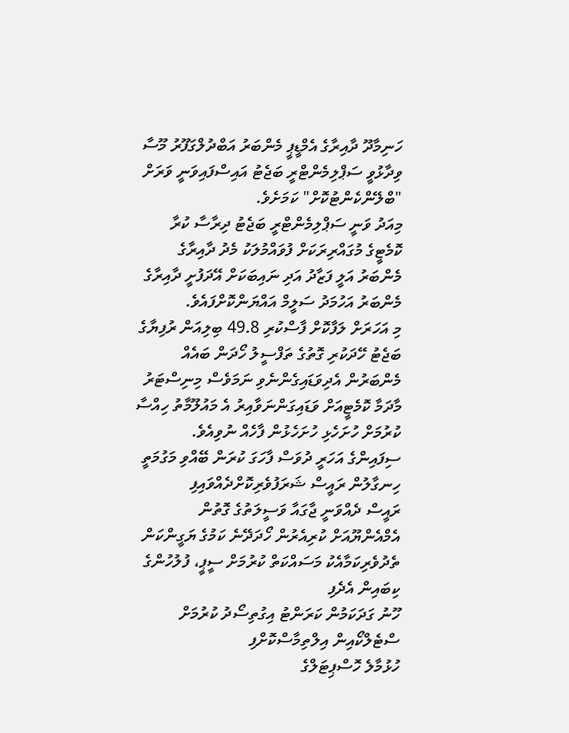ހަނިމާދޫ ދާއިރާގެ އެމްޑީޕީ މެންބަރު އަބްދުލްގަފޫރު މޫސާ ވިދާޅުވީ ސަޕްލިމެންޓްރީ ބަޖެޓު އައިސްފައިވަނީ ވަރަށް "ބްލޭންކެންޓުކޮށް" ކަމަށެވެ.
މިއަދު ވަނީ ސަޕްލިމެންޓްރީ ބަޖެޓު ދިރާސާ ކުރާ ކޮމެޓީގެ މުގައްރިރަކަށް ފުވައްމުލަކު މެދު ދާއިރާގެ މެންބަރު އަލީ ފަޒާދު އަދި ނައިބަކަށް އޭދަފުށީ ދާއިރާގެ މެންބަރު އަހުމަދު ސަލީމް އައްޔަންކޮށްފައެވެ.
މި އަހަރަށް ލަފާކޮށް ފާސްކުރި 49.8 ބިލިއަން ރުފިޔާގެ ބަޖެޓު ހޭދަކުރި ގޮތުގެ ތަފްސީލު ހޯދަން ބައެއް މެންބަރުން އެދިވަޑައިގެންނެވި ނަމަވެސް މިނިސްޓަރު މާދަމާ ކޮމެޓީއަށް ވަޑައިގަންނަވާއިރު އެ މައުލޫމާތު ހިއްސާ ކުރުމަށް ހުށަހެޅި ހުށަހެޅުން ފާހެއް ނުވިއެވެ.
ސިފައިންގެ އަހަރީ ދުވަސް ފާހަގަ ކުރަން ބޭއްވި މަގުމަތީ ހިނގާލުން ރައީސް ޝަރަފުވެރިކޮށްދެއްވައިފި
ރައީސް ދެއްވަނީ ޖާގައާ ވަސީލަތުގެ ގޮތުން އެމްއެންޔޫއަށް ކުރިއެރުން ހޯދަދޭނެ ކަމުގެ ޔަގީންކަން
ތެދުވެރިކަމާއެކު މަސައްކަތް ކުރުމަށް ސީޕީ، ފުލުހުންގެ ކިބައިން އެދެފި
ހޫނު ގަދަކަމުން ކަރަންޓު އިގުތިސޯދު ކުރުމަށް ސްޓެލްކޯއިން އިލްތިމާސްކޮށްފި
ހުޅުމާލެ ހޮސްޕިޓަލްގެ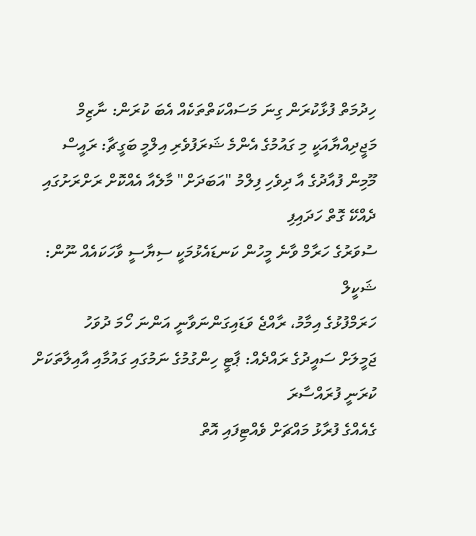ހިދުމަތް ފުޅާކުރަން ގިނަ މަސައްކަތްތަކެއް އެބަ ކުރަން: ނާޒިމް
މަޖީދިއްޔާއަކީ މި ގައުމުގެ އެންމެ ޝަރަފުވެރި އިލްމީ ބަގީޗާ: ރައީސް
މޫމިން ފުއާދުގެ އާ ދިވެހި ފިލްމު "އަބަދަށް" މާލެއާ އެއްކޮށް ރަށްރަށުގައި ދެއްކޭ ގޮތް ހަދައިފި
ސުވަރުގެ ހަރާމް ވާނެ މީހުން ކަނޑައެޅުމަކީ ސިޔާސީ ވާހަކައެއް ނޫން: ޝަކީލް
ހަރަމްފުޅުގެ އިމާމު، ރާއްޖެ ވަޑައިގަންނަވާނީ އަންނަ ހޯމަ ދުވަހު
ޖަމީލަށް ސައީދުގެ ރައްދެއް: ޕާޓީ ހިންގުމުގެ ނަމުގައި ގައުމާއި އާއިލާތަކަށް ކުރަނީ ފުރައްސާރަ
ގެއެއްގެ ފުރާޅު މައްޗަށް ވެއްޓިފައި އޮތް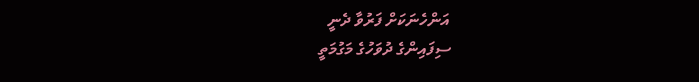އަންހެނަކަށް ފަރުވާ ދެނީ
ސިފައިންގެ ދުވަހުގެ މަގުމަތީ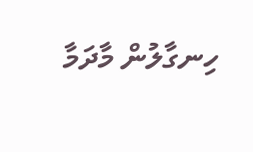ހިނގާލުން މާދަމާ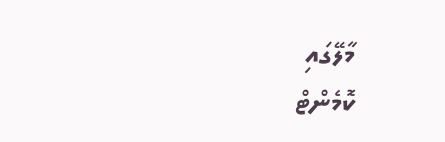މާލޭގައި
ކޮމެންޓް